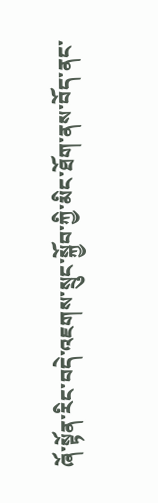ཞོ་སྟོན་རིང་བདེ་འཇགས་སྲུང་སྐྱོབ་ཀྱི་མིང་ཐོག་ནས་བོད་ནང་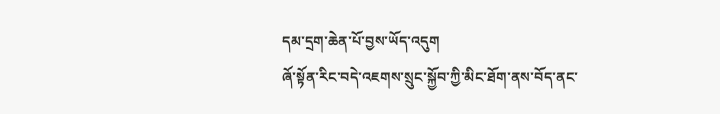དམ་དྲག་ཆེན་པོ་བྱས་ཡོད་འདུག
ཞོ་སྟོན་རིང་བདེ་འཇགས་སྲུང་སྐྱོབ་ཀྱི་མིང་ཐོག་ནས་བོད་ནང་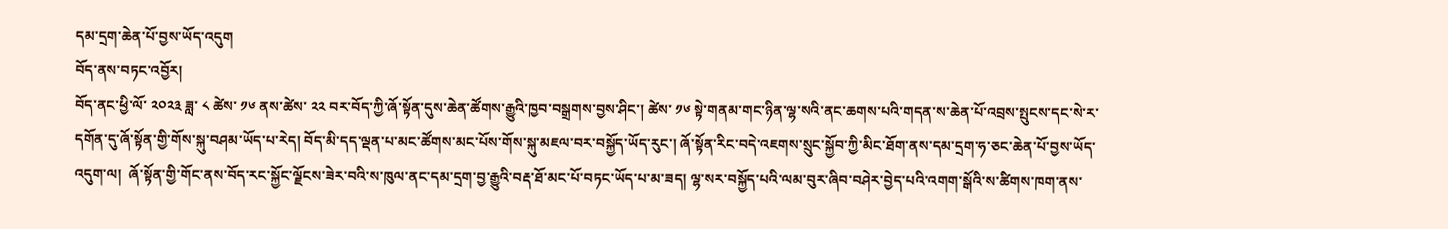དམ་དྲག་ཆེན་པོ་བྱས་ཡོད་འདུག
བོད་ནས་བཏང་འབྱོར།
བོད་ནང་ཕྱི་ལོ་ ༢༠༢༣ ཟླ་ ༨ ཚེས་ ༡༦ ནས་ཚེས་ ༢༢ བར་བོད་ཀྱི་ཞོ་སྟོན་དུས་ཆེན་ཚོགས་རྒྱུའི་ཁྱབ་བསྒྲགས་བྱས་ཤིང་། ཚེས་ ༡༦ སྟེ་གནམ་གང་ཉིན་ལྷ་སའི་ནང་ཆགས་པའི་གདན་ས་ཆེན་པོ་འབྲས་སྤུངས་དང་སེ་ར་དགོན་དུ་ཞོ་སྟོན་གྱི་གོས་སྐུ་བཤམ་ཡོད་པ་རེད། བོད་མི་དད་ལྡན་པ་མང་ཚོགས་མང་པོས་གོས་སྐུ་མཇལ་བར་བསྐྱོད་ཡོད་རུང་། ཞོ་སྟོན་རིང་བདེ་འཇགས་སྲུང་སྐྱོབ་ཀྱི་མིང་ཐོག་ནས་དམ་དྲག་ཧ་ཅང་ཆེན་པོ་བྱས་ཡོད་འདུག་ལ།  ཞོ་སྟོན་གྱི་གོང་ནས་བོད་རང་སྐྱོང་ལྗོངས་ཟེར་བའི་ས་ཁུལ་ནང་དམ་དྲག་བྱ་རྒྱུའི་བརྡ་ཐོ་མང་པོ་བཏང་ཡོད་པ་མ་ཟད། ལྷ་སར་བསྐྱོད་པའི་ལམ་བུར་ཞིབ་བཤེར་བྱེད་པའི་འགག་སྒོའི་ས་ཚིགས་ཁག་ནས་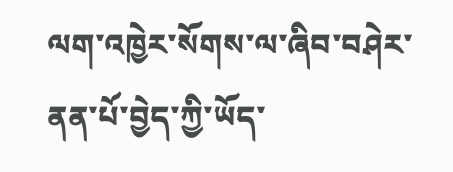ལག་འཁྱེར་སོགས་ལ་ཞིབ་བཤེར་ནན་པོ་བྱེད་ཀྱི་ཡོད་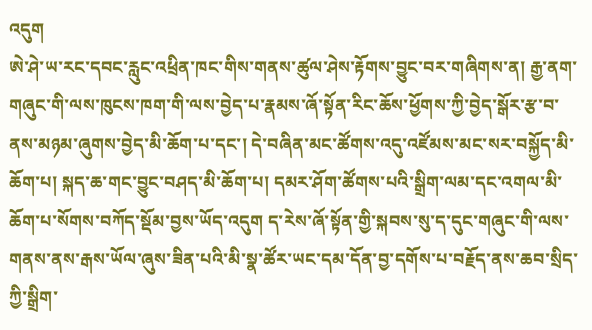འདུག
ཨེ་ཤེ་ཡ་རང་དབང་རླུང་འཕྲིན་ཁང་གིས་གནས་ཚུལ་ཤེས་རྟོགས་བྱུང་བར་གཞིགས་ན། རྒྱ་ནག་གཞུང་གི་ལས་ཁུངས་ཁག་གི་ལས་བྱེད་པ་རྣམས་ཞོ་སྟོན་རིང་ཆོས་ཕྱོགས་ཀྱི་བྱེད་སྒོར་རྩ་བ་ནས་མཉམ་ཞུགས་བྱེད་མི་ཆོག་པ་དང་། དེ་བཞིན་མང་ཚོགས་འདུ་འཛོམས་མང་སར་བསྐྱོད་མི་ཆོག་པ། སྐད་ཆ་གང་བྱུང་བཤད་མི་ཆོག་པ། དམར་ཤོག་ཚོགས་པའི་སྒྲིག་ལམ་དང་འགལ་མི་ཆོག་པ་སོགས་བཀོད་སྡོམ་བྱས་ཡོད་འདུག ད་རེས་ཞོ་སྟོན་གྱི་སྐབས་སུ་ད་དུང་གཞུང་གི་ལས་གནས་ནས་རྒས་ཡོལ་ཞུས་ཟིན་པའི་མི་སྣ་ཚོར་ཡང་དམ་དོན་བྱ་དགོས་པ་བརྗོད་ནས་ཆབ་སྲིད་ཀྱི་སྒྲིག་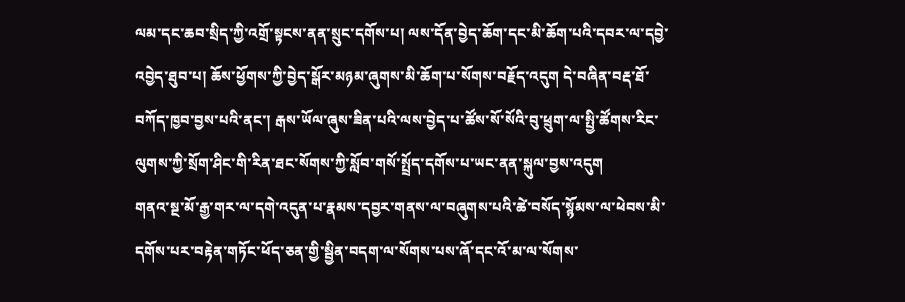ལམ་དང་ཆབ་སྲིད་ཀྱི་འགྲོ་སྟངས་ནན་སྲུང་དགོས་པ། ལས་དོན་བྱེད་ཆོག་དང་མི་ཆོག་པའི་དབར་ལ་དབྱེ་འབྱེད་ཐུབ་པ། ཆོས་ཕྱོགས་ཀྱི་བྱེད་སྒོར་མཉམ་ཞུགས་མི་ཆོག་པ་སོགས་བརྗོད་འདུག དེ་བཞིན་བརྡ་ཐོ་བཀོད་ཁྱབ་བྱས་པའི་ནང་། རྒས་ཡོལ་ཞུས་ཟིན་པའི་ལས་བྱེད་པ་ཚོས་སོ་སོའི་བུ་ཕྲུག་ལ་སྤྱི་ཚོགས་རིང་ལུགས་ཀྱི་སྲོག་ཤིང་གི་རིན་ཐང་སོགས་ཀྱི་སློབ་གསོ་སྤྲོད་དགོས་པ་ཡང་ནན་སྐུལ་བྱས་འདུག
གནའ་སྔ་མོ་རྒྱ་གར་ལ་དགེ་འདུན་པ་རྣམས་དབྱར་གནས་ལ་བཞུགས་པའི་ཚེ་བསོད་སྙོམས་ལ་ཕེབས་མི་དགོས་པར་བརྟེན་གཏོང་ཕོད་ཅན་གྱི་སྦྱིན་བདག་ལ་སོགས་པས་ཞོ་དང་འོ་མ་ལ་སོགས་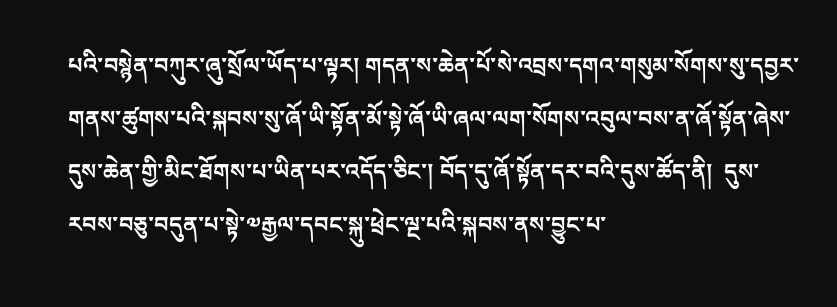པའི་བསྙེན་བཀུར་ཞུ་སྲོལ་ཡོད་པ་ལྟར། གདན་ས་ཆེན་པོ་སེ་འབྲས་དགའ་གསུམ་སོགས་སུ་དབྱར་གནས་ཚུགས་པའི་སྐབས་སུ་ཞོ་ཡི་སྟོན་མོ་སྟེ་ཞོ་ཡི་ཞལ་ལག་སོགས་འབུལ་བས་ན་ཞོ་སྟོན་ཞེས་དུས་ཆེན་གྱི་མིང་ཐོགས་པ་ཡིན་པར་འདོད་ཅིང་། བོད་དུ་ཞོ་སྟོན་དར་བའི་དུས་ཚོད་ནི།  དུས་རབས་བཅུ་བདུན་པ་སྟེ་༧རྒྱལ་དབང་སྐུ་ཕྲེང་ལྔ་པའི་སྐབས་ནས་བྱུང་པ་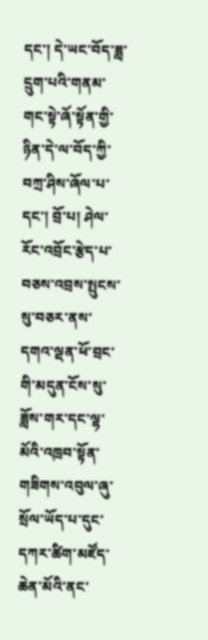དང་། དེ་ཡང་བོད་ཟླ་དྲུག་པའི་གནམ་གང་སྟེ་ཞོ་སྟོན་གྱི་ཉིན་དེ་ལ་བོད་ཀྱི་བཀྲ་ཤིས་ཞོལ་པ་དང་། བྲོ་པ། ཤེལ་རོང་འབྲོང་རྩེད་པ་བཅས་འབྲས་སྤུངས་སུ་བཅར་ནས་དགའ་ལྡན་ཕོ་བྲང་གི་མདུན་ངོས་སུ་ཟློས་གར་དང་ལྷ་མོའི་འཁྲབ་སྟོན་གཟིགས་འབུལ་ཞུ་སྲོལ་ཡོད་པ་དུང་དཀར་ཚིག་མཛོད་ཆེན་མོའི་ནང་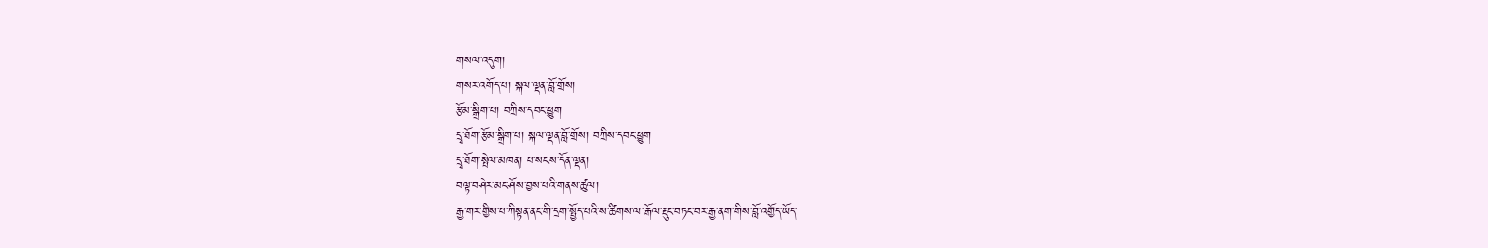གསལ་འདུག།
གསར་འགོད་པ། སྐལ་ལྡན་བློ་གྲོས།
རྩོམ་སྒྲིག་པ། བཀྲིས་དབང་ཕྱུག
དྲྭ་ཐོག་རྩོམ་སྒྲིག་པ། སྐལ་ལྡན་བློ་གྲོས། བཀྲིས་དབང་ཕྱུག
དྲྭ་ཐོག་སྤེལ་མཁན། པ་སངས་དོན་ལྡན།
བལྟ་བཤེར་མང་ཤོས་བྱས་པའི་གནས་ཚུལ།
རྒྱ་གར་གྱིས་པ་ཀིསྟན་ནང་གི་དྲག་སྤྱོད་པའི་ས་ཚིགས་ལ་རྒོལ་རྡུང་བཏང་བར་རྒྱ་ནག་གིས་བློ་འགྱོད་ཡོད་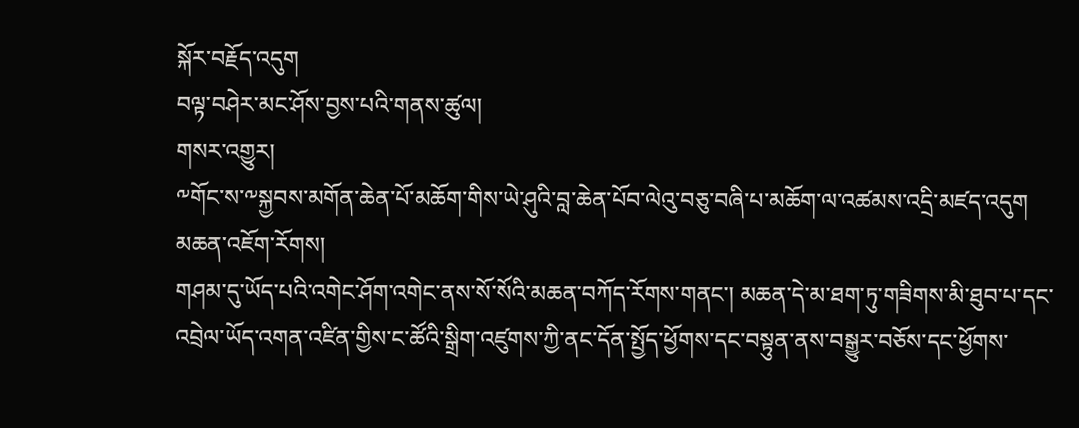སྐོར་བརྗོད་འདུག
བལྟ་བཤེར་མང་ཤོས་བྱས་པའི་གནས་ཚུལ།
གསར་འགྱུར།
༸གོང་ས་༸སྐྱབས་མགོན་ཆེན་པོ་མཆོག་གིས་ཡེ་ཤུའི་བླ་ཆེན་པོབ་ལེའུ་བཅུ་བཞི་པ་མཆོག་ལ་འཚམས་འདྲི་མཛད་འདུག
མཆན་འཇོག་རོགས།
གཤམ་དུ་ཡོད་པའི་འགེང་ཤོག་འགེང་ནས་སོ་སོའི་མཆན་བཀོད་རོགས་གནང་། མཆན་དེ་མ་ཐག་ཏུ་གཟིགས་མི་ཐུབ་པ་དང་འབྲེལ་ཡོད་འགན་འཛིན་གྱིས་ང་ཚོའི་སྒྲིག་འཛུགས་ཀྱི་ནང་དོན་སྤྱོད་ཕྱོགས་དང་བསྟུན་ནས་བསྒྱུར་བཅོས་དང་ཕྱོགས་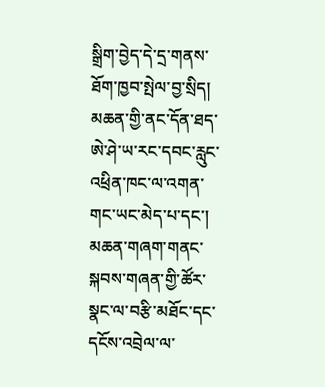སྒྲིག་བྱེད་དེ་དྲ་གནས་ཐོག་ཁྱབ་སྤེལ་བྱ་སྲིད། མཆན་གྱི་ནང་དོན་ཐད་ཨེ་ཤེ་ཡ་རང་དབང་རླུང་འཕྲིན་ཁང་ལ་འགན་གང་ཡང་མེད་པ་དང་། མཆན་གཞག་གནང་སྐབས་གཞན་གྱི་ཚོར་སྣང་ལ་བརྩི་མཐོང་དང་དངོས་འབྲེལ་ལ་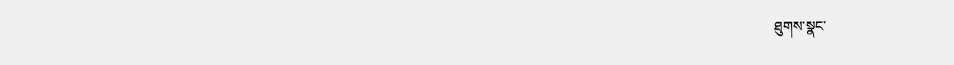ཐུགས་སྣང་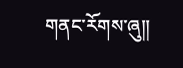གནང་རོགས་ཞུ༎